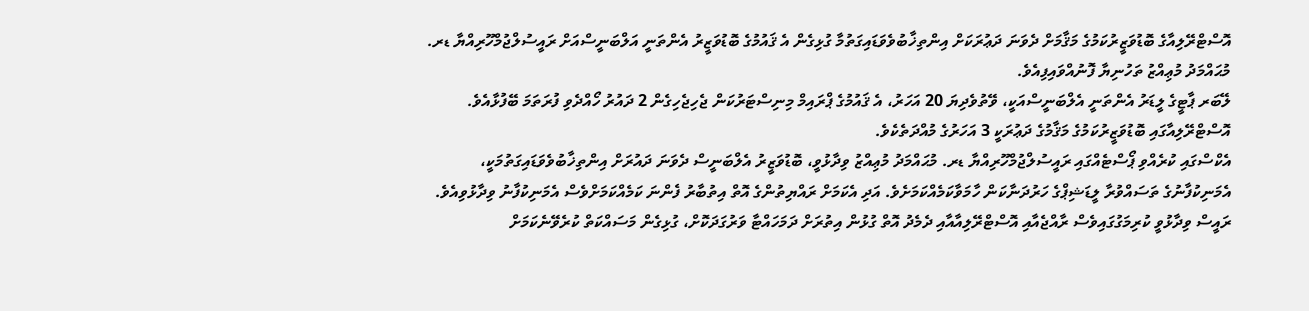އޮސްޓްރޭލިއާގެ ބޮޑުވަޒީރުކަމުގެ މަޤާމަށް ދެވަނަ ދަޢުރަކަށް އިންތިޚާބުވެވަޑައިގަތުމާ ގުޅިގެން އެ ޤައުމުގެ ބޮޑުވަޒީރު އެންތަނީ އަލްބަނީސްއަށް ރައީސުލްޖުމްހޫރިއްޔާ ޑރ. މުޙައްމަދު މުޢިއްޒު ތަހުނިޔާ ފޮނުއްވައިފިއެވެ.
ލޭބަރ ޕާޓީގެ ލީޑަރު އެންތަނީ އެލްބަނީސްއަކީ، ވޭތުވެދިޔަ 20 އަހަރު، އެ ޤައުމުގެ ޕްރައިމް މިނިސްޓަރުކަން ޖެހިޖެހިގެން 2 ދައުރު ހޯއްދެވި ފުރަތަމަ ބޭފުޅާއެވެ. އޮސްޓްރޭލިއާގައި ބޮޑުވަޒީރުކަމުގެ މަޤާމުގެ ދަޢުރަކީ 3 އަހަރުގެ މުއްދަތެކެވެ.
އެކްސްގައި ކުރެއްވި ޕޯސްޓެއްގައި ރައީސުލްޖުމްހޫރިއްޔާ ޑރ. މުޙައްމަދު މުޢިއްޒު ވިދާޅުވީ، ބޮޑުވަޒީރު އެލްބަނީސް ދެވަނަ ދައުރަށް އިންތިޚާބުވެވަޑައިގަތުމަކީ، އެމަނިކުފާނުގެ ތަސައްވުރާ ލީޑަޝިޕްގެ ހަރުދަނާކަން ހާމަވާކަމެއްކަމަށެވެ. އަދި އެކަމަށް ރައްޔިތުންގެ އޮތް އިތުބާރު ފެންނަ ކަމެއްކަމަށްވެސް އެމަނިކުފާނު ވިދާޅުވިއެވެ.
ރައީސް ވިދާޅުވީ ކުރިމަގުގައިވެސް ރާއްޖެއާއި އޮސްޓްރޭލިއާއާއި ދެމެދު އޮތް ގުޅުން އިތުރަށް ދަމަހައްޓާ ވަރުގަދަކޮށް، ގުޅިގެން މަސައްކަތް ކުރެވޭނެކަމަށް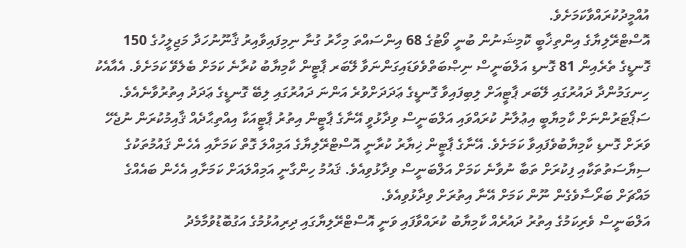އުއްމީދުކުރައްވާކަމަށެވެ.
އޮސްޓްރޭލިޔާގެ އިންތިޚާބީ ކޮމިޝަނުން ބުނީ ވޯޓުގެ 68 އިންސައްތަ މިހާރު ގުނާ ނިމިފައިވާއިރު ޤާނޫނުހަދާ މަޖިލީހުގެ 150 ގޮނޑީގެ ތެރެއިން 81 ގޮނޑި އަލްބަނީސް ނިޞްބަތްވެވަޑައިގަންނަވާ ލޭބަރ ޕާޓީން ކާމިޔާބު ކުރާނެ ކަމަށް ބެލެވޭ ކަމަށެވެ. އެއާއެކު ހިނގަމުންދާ ދައުރުގައި ލޭބަރ ޕާޓީއަށް ލިބިފައިވާ ގޮނޑީގެ ޢަދަދަށްވުރެ އަންނަ ދައުރުގައި ލިބޭ ގޮނޑީގެ ޢަދަދު އިތުރުވާނެއެވެ.
ސަޕޯޓަރުންނަށް ކާމިޔާބީ އިޢުލާނު ކުރައްވައި އަލްބަނީސް ވިދާޅުވީ އޭނާގެ ޕާޓީން އިތުރު ޕާޓީއަކާ އިއްތިޙާދެއް ޤާއިމުކުރަން ނުޖެހޭ ވަރަށް ގޮނޑި ކާމިޔާބުވެފައިވާ ކަމަށެވެ. އޭނާގެ ޕާޓީން ޚިޔާރު ކުރާނީ އޮސްޓްރޭލިޔާގެ އަމިއްލަ ގޮތް ކަމަށާއި އެހެން ޤައުމުތަކުގެ ސިޔާސަތުތަކާއި ފިކުރަށް ތަބާ ނުވާނެ ކަމަށް އަލްބަނީސް ވިދާޅުވިއެވެ. ޤައުމު ހިންގާނީ އަމިއްލައަށް ކަމަށާއި އެހެން ބައެއްގެ މައްޗަށް ބަރޯސާވެގެން ނޫން ކަމަށް އޭނާ އިތުރަށް ވިދާޅުވިއެވެ.
އަލްބަނީސް ވެރިކަމުގެ އިތުރު ދައުރެއް ކާމިޔާބު ކުރައްވާފައި ވަނީ އޮސްޓްރޭލިޔާގައި ދިރިއުޅުމުގެ އަގުބޮޑުވުމާމެދު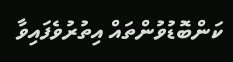ކަންބޮޑުވުންތައް އިތުރުވެފައިވާ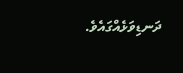ދަނޑިވަޅެއްގައެވެ.